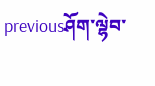previousཤོག་ལྷེབ་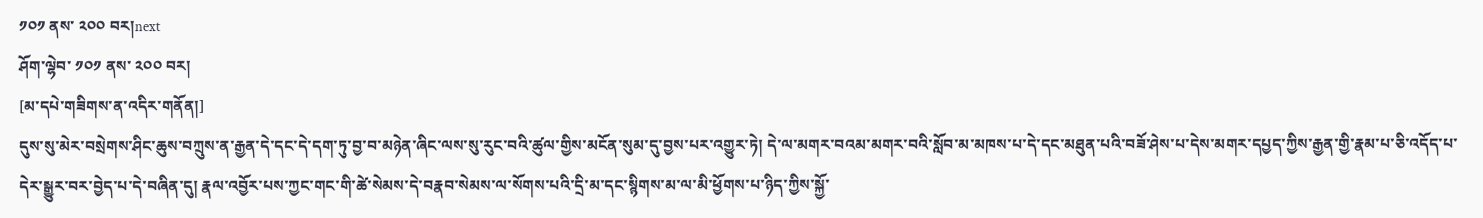༡༠༡ ནས་ ༢༠༠ བར།next
ཤོག་ལྷེབ་ ༡༠༡ ནས་ ༢༠༠ བར།
[མ་དཔེ་གཟིགས་ན་འདིར་གནོན།]
དུས་སུ་མེར་བསྲེགས་ཤིང་ཆུས་བཀྲུས་ན་རྒྱན་དེ་དང་དེ་དག་ཏུ་བྱ་བ་མཉེན་ཞིང་ལས་སུ་རུང་བའི་ཚུལ་གྱིས་མངོན་སུམ་དུ་བྱས་པར་འགྱུར་ཏེ། དེ་ལ་མགར་བའམ་མགར་བའི་སློབ་མ་མཁས་པ་དེ་དང་མཐུན་པའི་བཟོ་ཤེས་པ་དེས་མགར་དཔྱད་ཀྱིས་རྒྱན་གྱི་རྣམ་པ་ཅི་འདོད་པ་དེར་སྒྱུར་བར་བྱེད་པ་དེ་བཞིན་དུ། རྣལ་འབྱོར་པས་ཀྱང་གང་གི་ཚེ་སེམས་དེ་བརྣབ་སེམས་ལ་སོགས་པའི་དྲི་མ་དང་སྙིགས་མ་ལ་མི་ཕྱོགས་པ་ཉིད་ཀྱིས་སྐྱོ་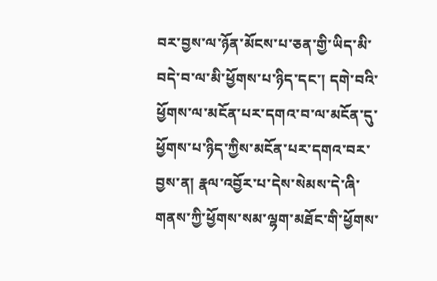བར་བྱས་ལ་ཉོན་མོངས་པ་ཅན་གྱི་ཡིད་མི་བདེ་བ་ལ་མི་ཕྱོགས་པ་ཉིད་དང་། དགེ་བའི་ཕྱོགས་ལ་མངོན་པར་དགའ་བ་ལ་མངོན་དུ་ཕྱོགས་པ་ཉིད་ཀྱིས་མངོན་པར་དགའ་བར་བྱས་ན། རྣལ་འབྱོར་པ་དེས་སེམས་དེ་ཞི་གནས་ཀྱི་ཕྱོགས་སམ་ལྷག་མཐོང་གི་ཕྱོགས་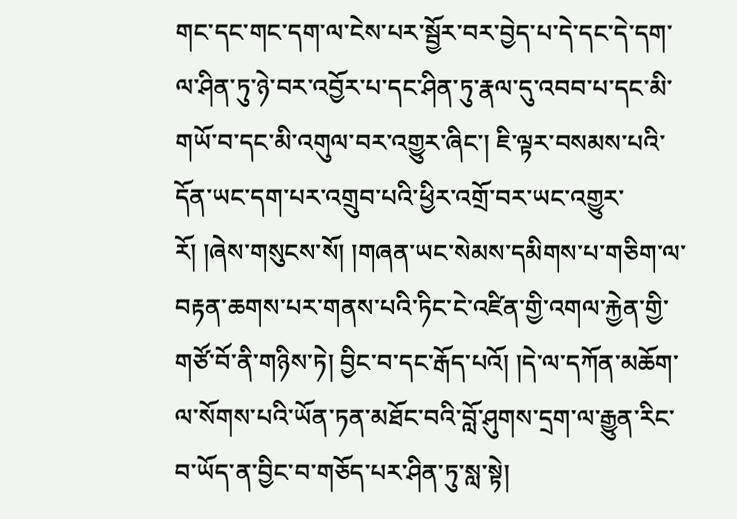གང་དང་གང་དག་ལ་ངེས་པར་སྦྱོར་བར་བྱེད་པ་དེ་དང་དེ་དག་ལ་ཤིན་ཏུ་ཉེ་བར་འབྱོར་པ་དང་ཤིན་ཏུ་རྣལ་དུ་འབབ་པ་དང་མི་གཡོ་བ་དང་མི་འགུལ་བར་འགྱུར་ཞིང་། ཇི་ལྟར་བསམས་པའི་དོན་ཡང་དག་པར་འགྲུབ་པའི་ཕྱིར་འགྲོ་བར་ཡང་འགྱུར་རོ། །ཞེས་གསུངས་སོ། །གཞན་ཡང་སེམས་དམིགས་པ་གཅིག་ལ་བརྟན་ཆགས་པར་གནས་པའི་ཏིང་ངེ་འཛིན་གྱི་འགལ་རྐྱེན་གྱི་གཙོ་བོ་ནི་གཉིས་ཏེ། བྱིང་བ་དང་རྒོད་པའོ། །དེ་ལ་དཀོན་མཆོག་ལ་སོགས་པའི་ཡོན་ཏན་མཐོང་བའི་བློ་ཤུགས་དྲག་ལ་རྒྱུན་རིང་བ་ཡོད་ན་བྱིང་བ་གཅོད་པར་ཤིན་ཏུ་སླ་སྟེ།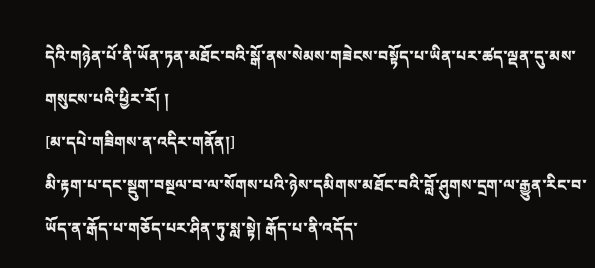དེའི་གཉེན་པོ་ནི་ཡོན་ཏན་མཐོང་བའི་སྒོ་ནས་སེམས་གཟེངས་བསྟོད་པ་ཡིན་པར་ཚད་ལྡན་དུ་མས་གསུངས་པའི་ཕྱིར་རོ། །
[མ་དཔེ་གཟིགས་ན་འདིར་གནོན།]
མི་རྟག་པ་དང་སྡུག་བསྔལ་བ་ལ་སོགས་པའི་ཉེས་དམིགས་མཐོང་བའི་བློ་ཤུགས་དྲག་ལ་རྒྱུན་རིང་བ་ཡོད་ན་རྒོད་པ་གཅོད་པར་ཤིན་ཏུ་སླ་སྟེ། རྒོད་པ་ནི་འདོད་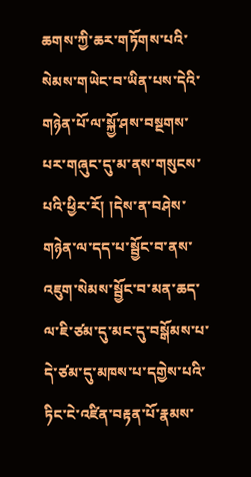ཆགས་ཀྱི་ཆར་གཏོགས་པའི་སེམས་གཡེང་བ་ཡིན་པས་དེའི་གཉེན་པོ་ལ་སྐྱོ་ཤས་བསྔགས་པར་གཞུང་དུ་མ་ནས་གསུངས་པའི་ཕྱིར་རོ། །དེས་ན་བཤེས་གཉེན་ལ་དད་པ་སྦྱོང་བ་ནས་འཇུག་སེམས་སྦྱོང་བ་མན་ཆད་ལ་ཇི་ཙམ་དུ་མང་དུ་བསྒོམས་པ་དེ་ཙམ་དུ་མཁས་པ་དགྱེས་པའི་ཏིང་ངེ་འཛིན་བརྟན་པོ་རྣམས་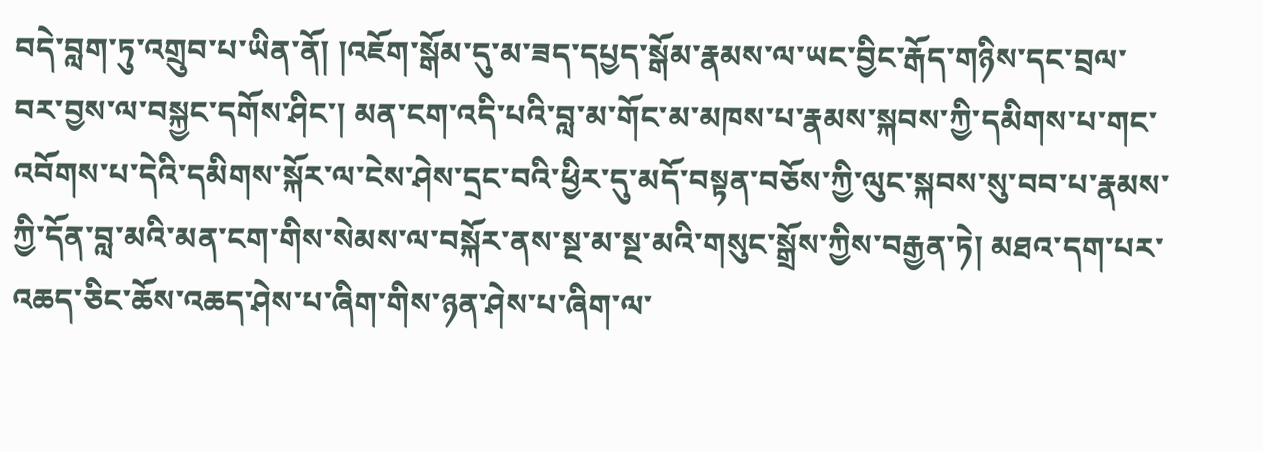བདེ་བླག་ཏུ་འགྲུབ་པ་ཡིན་ནོ། །འཇོག་སྒོམ་དུ་མ་ཟད་དཔྱད་སྒོམ་རྣམས་ལ་ཡང་བྱིང་རྒོད་གཉིས་དང་བྲལ་བར་བྱས་ལ་བསྐྱང་དགོས་ཤིང་། མན་ངག་འདི་པའི་བླ་མ་གོང་མ་མཁས་པ་རྣམས་སྐབས་ཀྱི་དམིགས་པ་གང་འབོགས་པ་དེའི་དམིགས་སྐོར་ལ་ངེས་ཤེས་དྲང་བའི་ཕྱིར་དུ་མདོ་བསྟན་བཅོས་ཀྱི་ལུང་སྐབས་སུ་བབ་པ་རྣམས་ཀྱི་དོན་བླ་མའི་མན་ངག་གིས་སེམས་ལ་བསྐོར་ནས་སྔ་མ་སྔ་མའི་གསུང་སྒྲོས་ཀྱིས་བརྒྱན་ཏེ། མཐའ་དག་པར་འཆད་ཅིང་ཆོས་འཆད་ཤེས་པ་ཞིག་གིས་ཉན་ཤེས་པ་ཞིག་ལ་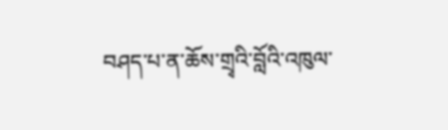བཤད་པ་ན་ཆོས་གྲྭའི་བློའི་འཁུལ་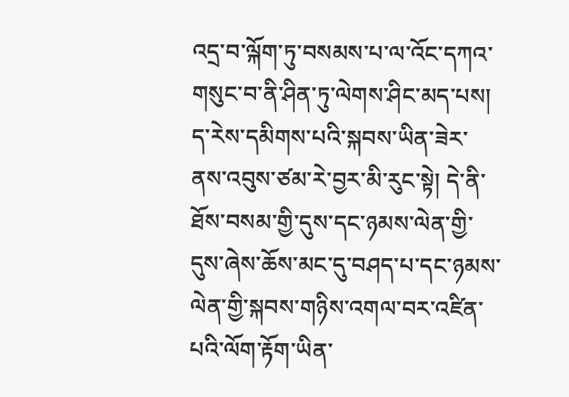འདྲ་བ་ལྐོག་ཏུ་བསམས་པ་ལ་འོང་དཀའ་གསུང་བ་ནི་ཤིན་ཏུ་ལེགས་ཤིང་མད་པས། ད་རེས་དམིགས་པའི་སྐབས་ཡིན་ཟེར་ནས་འབུས་ཙམ་རེ་བྱར་མི་རུང་སྟེ། དེ་ནི་ཐོས་བསམ་གྱི་དུས་དང་ཉམས་ལེན་གྱི་དུས་ཞེས་ཆོས་མང་དུ་བཤད་པ་དང་ཉམས་ལེན་གྱི་སྐབས་གཉིས་འགལ་བར་འཛིན་པའི་ལོག་རྟོག་ཡིན་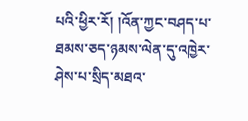པའི་ཕྱིར་རོ། །འོན་ཀྱང་བཤད་པ་ཐམས་ཅད་ཉམས་ལེན་དུ་འཁྱེར་ཤེས་པ་སྲིད་མཐའ་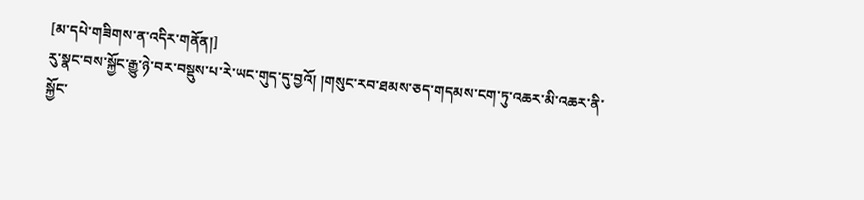[མ་དཔེ་གཟིགས་ན་འདིར་གནོན།]
རུ་སྣང་བས་སྐྱོང་རྒྱུ་ཉེ་བར་བསྡུས་པ་རེ་ཡང་གུད་དུ་བྱའོ། །གསུང་རབ་ཐམས་ཅད་གདམས་ངག་ཏུ་འཆར་མི་འཆར་ནི་སྐྱོང་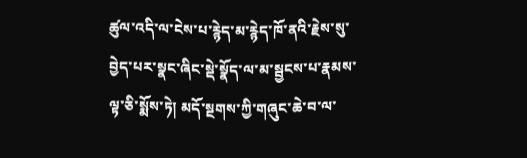ཚུལ་འདི་ལ་ངེས་པ་རྙེད་མ་རྙེད་ཁོ་ནའི་རྗེས་སུ་བྱེད་པར་སྣང་ཞིང་སྡེ་སྣོད་ལ་མ་སྦྱངས་པ་རྣམས་ལྟ་ཅི་སྨོས་ཏེ། མདོ་སྔགས་ཀྱི་གཞུང་ཆེ་བ་ལ་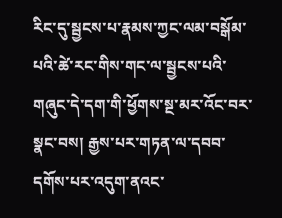རིང་དུ་སྦྱངས་པ་རྣམས་ཀྱང་ལམ་བསྒོམ་པའི་ཚེ་རང་གིས་གང་ལ་སྦྱངས་པའི་གཞུང་དེ་དག་གི་ཕྱོགས་སྔ་མར་འོང་བར་སྣང་བས། རྒྱས་པར་གཏན་ལ་དབབ་དགོས་པར་འདུག་ནའང་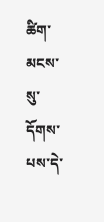ཚིག་མངས་སུ་དོགས་པས་དེ་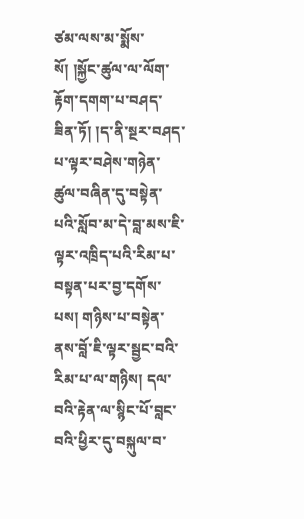ཙམ་ལས་མ་སྨོས་སོ། །སྐྱོང་ཚུལ་ལ་ལོག་རྟོག་དགག་པ་བཤད་ཟིན་ཏོ། །ད་ནི་སྔར་བཤད་པ་ལྟར་བཤེས་གཉེན་ཚུལ་བཞིན་དུ་བསྟེན་པའི་སློབ་མ་དེ་བླ་མས་ཇི་ལྟར་འཁྲིད་པའི་རིམ་པ་བསྟན་པར་བྱ་དགོས་པས། གཉིས་པ་བསྟེན་ནས་བློ་ཇི་ལྟར་སྦྱང་བའི་རིམ་པ་ལ་གཉིས། དལ་བའི་རྟེན་ལ་སྙིང་པོ་བླང་བའི་ཕྱིར་དུ་བསྐུལ་བ་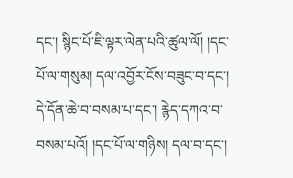དང་། སྙིང་པོ་ཇི་ལྟར་ལེན་པའི་ཚུལ་ལོ། །དང་པོ་ལ་གསུམ། དལ་འབྱོར་ངོས་བཟུང་བ་དང་། དེ་དོན་ཆེ་བ་བསམ་པ་དང་། རྙེད་དཀའ་བ་བསམ་པའོ། །དང་པོ་ལ་གཉིས། དལ་བ་དང་།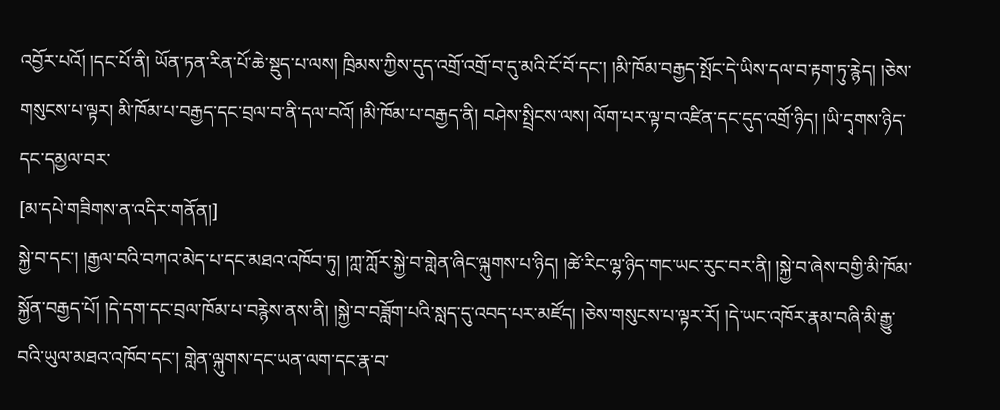འབྱོར་པའོ། །དང་པོ་ནི། ཡོན་ཏན་རིན་པོ་ཆེ་སྡུད་པ་ལས། ཁྲིམས་ཀྱིས་དུད་འགྲོ་འགྲོ་བ་དུ་མའི་ངོ་བོ་དང་། །མི་ཁོམ་བརྒྱད་སྤོང་དེ་ཡིས་དལ་བ་རྟག་ཏུ་རྙེད། །ཅེས་གསུངས་པ་ལྟར། མི་ཁོམ་པ་བརྒྱད་དང་བྲལ་བ་ནི་དལ་བའོ། །མི་ཁོམ་པ་བརྒྱད་ནི། བཤེས་སྤྲིངས་ལས། ལོག་པར་ལྟ་བ་འཛིན་དང་དུད་འགྲོ་ཉིད། །ཡི་དྭགས་ཉིད་དང་དམྱལ་བར་
[མ་དཔེ་གཟིགས་ན་འདིར་གནོན།]
སྐྱེ་བ་དང་། །རྒྱལ་བའི་བཀའ་མེད་པ་དང་མཐའ་འཁོབ་ཏུ། །ཀླ་ཀློར་སྐྱེ་བ་གླེན་ཞིང་ལྐུགས་པ་ཉིད། །ཚེ་རིང་ལྷ་ཉིད་གང་ཡང་རུང་བར་ནི། །སྐྱེ་བ་ཞེས་བགྱི་མི་ཁོམ་སྐྱོན་བརྒྱད་པོ། །དེ་དག་དང་བྲལ་ཁོམ་པ་བརྙེས་ནས་ནི། །སྐྱེ་བ་བཟློག་པའི་སླད་དུ་འབད་པར་མཛོད། །ཅེས་གསུངས་པ་ལྟར་རོ། །དེ་ཡང་འཁོར་རྣམ་བཞི་མི་རྒྱུ་བའི་ཡུལ་མཐའ་འཁོབ་དང་། གླེན་ལྐུགས་དང་ཡན་ལག་དང་རྣ་བ་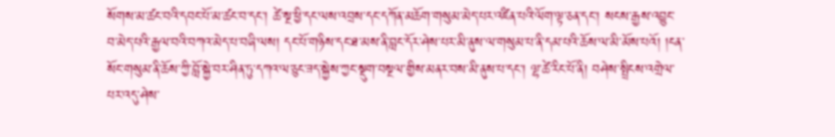སོགས་མ་ཚང་བའི་དབང་པོ་མ་ཚང་བ་དང་། ཚེ་སྔ་ཕྱི་དང་ལས་འབྲས་དང་དཀོན་མཆོག་གསུམ་མེད་པར་འཛིན་པའི་ལོག་ལྟ་ཅན་དང་། སངས་རྒྱས་འབྱུང་བ་མེད་པའི་རྒྱལ་བའི་བཀའ་མེད་པ་བཞི་ལས། དང་པོ་གཉིས་དང་ཐ་མས་ནི་བླང་དོར་ཤེས་པར་མི་ནུས་ལ་གསུམ་པ་ནི་དམ་པའི་ཆོས་ལ་མི་མོས་པའོ། །ངན་སོང་གསུམ་ནི་ཆོས་ཀྱི་བློ་སྐྱེ་བར་ཤིན་ཏུ་དཀའ་ལ་ཅུང་ཟད་སྐྱེས་ཀྱང་སྡུག་བསྔལ་གྱིས་མནར་བས་མི་ནུས་པ་དང་། ལྷ་ཚེ་རིང་པོ་ནི། བཤེས་སྤྲིངས་འགྲེལ་པར་འདུ་ཤེས་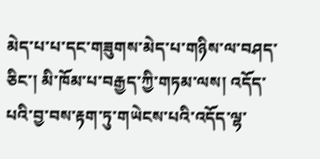མེད་པ་པ་དང་གཟུགས་མེད་པ་གཉིས་ལ་བཤད་ཅིང་། མི་ཁོམ་པ་བརྒྱད་ཀྱི་གཏམ་ལས། འདོད་པའི་བྱ་བས་རྟག་ཏུ་གཡེངས་པའི་འདོད་ལྷ་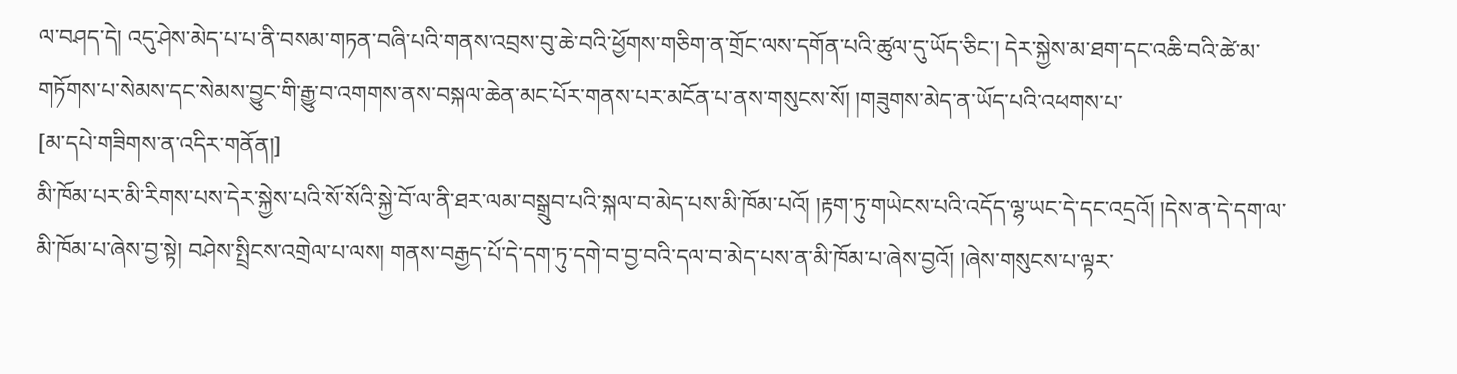ལ་བཤད་དེ། འདུ་ཤེས་མེད་པ་པ་ནི་བསམ་གཏན་བཞི་པའི་གནས་འབྲས་བུ་ཆེ་བའི་ཕྱོགས་གཅིག་ན་གྲོང་ལས་དགོན་པའི་ཚུལ་དུ་ཡོད་ཅིང་། དེར་སྐྱེས་མ་ཐག་དང་འཆི་བའི་ཚེ་མ་གཏོགས་པ་སེམས་དང་སེམས་བྱུང་གི་རྒྱུ་བ་འགགས་ནས་བསྐལ་ཆེན་མང་པོར་གནས་པར་མངོན་པ་ནས་གསུངས་སོ། །གཟུགས་མེད་ན་ཡོད་པའི་འཕགས་པ་
[མ་དཔེ་གཟིགས་ན་འདིར་གནོན།]
མི་ཁོམ་པར་མི་རིགས་པས་དེར་སྐྱེས་པའི་སོ་སོའི་སྐྱེ་བོ་ལ་ནི་ཐར་ལམ་བསྒྲུབ་པའི་སྐལ་བ་མེད་པས་མི་ཁོམ་པའོ། །རྟག་ཏུ་གཡེངས་པའི་འདོད་ལྷ་ཡང་དེ་དང་འདྲའོ། །དེས་ན་དེ་དག་ལ་མི་ཁོམ་པ་ཞེས་བྱ་སྟེ། བཤེས་སྤྲིངས་འགྲེལ་པ་ལས། གནས་བརྒྱད་པོ་དེ་དག་ཏུ་དགེ་བ་བྱ་བའི་དལ་བ་མེད་པས་ན་མི་ཁོམ་པ་ཞེས་བྱའོ། །ཞེས་གསུངས་པ་ལྟར་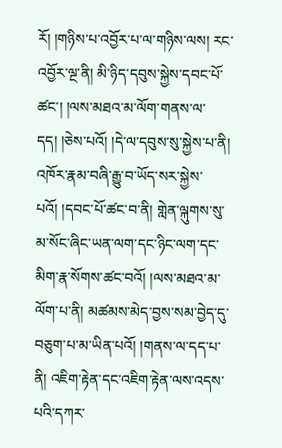རོ། །གཉིས་པ་འབྱོར་པ་ལ་གཉིས་ལས། རང་འབྱོར་ལྔ་ནི། མི་ཉིད་དབུས་སྐྱེས་དབང་པོ་ཚང་། །ལས་མཐའ་མ་ལོག་གནས་ལ་དད། །ཅེས་པའོ། །དེ་ལ་དབུས་སུ་སྐྱེས་པ་ནི། འཁོར་རྣམ་བཞི་རྒྱུ་བ་ཡོད་སར་སྐྱེས་པའོ། །དབང་པོ་ཚང་བ་ནི། གླེན་ལྐུགས་སུ་མ་སོང་ཞིང་ཡན་ལག་དང་ཉིང་ལག་དང་མིག་རྣ་སོགས་ཚང་བའོ། །ལས་མཐའ་མ་ལོག་པ་ནི། མཚམས་མེད་བྱས་སམ་བྱེད་དུ་བཅུག་པ་མ་ཡིན་པའོ། །གནས་ལ་དད་པ་ནི། འཇིག་རྟེན་དང་འཇིག་རྟེན་ལས་འདས་པའི་དཀར་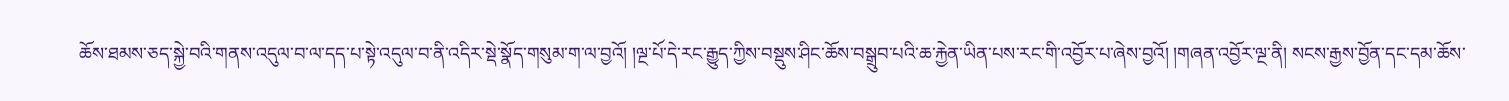ཆོས་ཐམས་ཅད་སྐྱེ་བའི་གནས་འདུལ་བ་ལ་དད་པ་སྟེ་འདུལ་བ་ནི་འདིར་སྡེ་སྣོད་གསུམ་ག་ལ་བྱའོ། །ལྔ་པོ་དེ་རང་རྒྱུད་ཀྱིས་བསྡུས་ཤིང་ཆོས་བསྒྲུབ་པའི་ཆ་རྐྱེན་ཡིན་པས་རང་གི་འབྱོར་པ་ཞེས་བྱའོ། །གཞན་འབྱོར་ལྔ་ནི། སངས་རྒྱས་བྱོན་དང་དམ་ཆོས་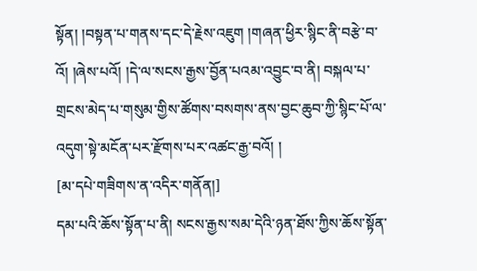སྟོན། །བསྟན་པ་གནས་དང་དེ་རྗེས་འཇུག །གཞན་ཕྱིར་སྙིང་ནི་བརྩེ་བ་འོ། །ཞེས་པའོ། །དེ་ལ་སངས་རྒྱས་བྱོན་པའམ་འབྱུང་བ་ནི། བསྐལ་པ་གྲངས་མེད་པ་གསུམ་གྱིས་ཚོགས་བསགས་ནས་བྱང་ཆུབ་ཀྱི་སྙིང་པོ་ལ་འདུག་སྟེ་མངོན་པར་རྫོགས་པར་འཚང་རྒྱ་བའོ། །
[མ་དཔེ་གཟིགས་ན་འདིར་གནོན།]
དམ་པའི་ཆོས་སྟོན་པ་ནི། སངས་རྒྱས་སམ་དེའི་ཉན་ཐོས་ཀྱིས་ཆོས་སྟོན་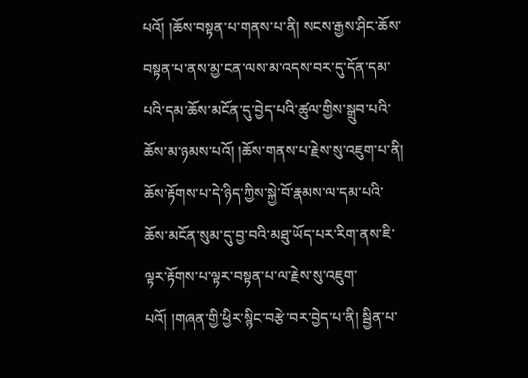པའོ། །ཆོས་བསྟན་པ་གནས་པ་ནི། སངས་རྒྱས་ཤིང་ཆོས་བསྟན་པ་ནས་མྱ་ངན་ལས་མ་འདས་བར་དུ་དོན་དམ་པའི་དམ་ཆོས་མངོན་དུ་བྱེད་པའི་ཚུལ་གྱིས་སྒྲུབ་པའི་ཆོས་མ་ཉམས་པའོ། །ཆོས་གནས་པ་རྗེས་སུ་འཇུག་པ་ནི། ཆོས་རྟོགས་པ་དེ་ཉིད་ཀྱིས་སྐྱེ་བོ་རྣམས་ལ་དམ་པའི་ཆོས་མངོན་སུམ་དུ་བྱ་བའི་མཐུ་ཡོད་པར་རིག་ནས་ཇི་ལྟར་རྟོགས་པ་ལྟར་བསྟན་པ་ལ་རྗེས་སུ་འཇུག་པའོ། །གཞན་གྱི་ཕྱིར་སྙིང་བརྩེ་བར་བྱེད་པ་ནི། སྦྱིན་པ་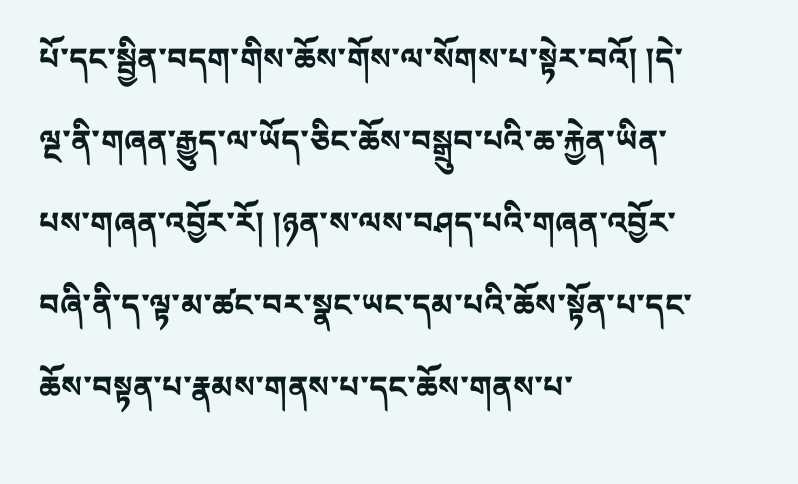པོ་དང་སྦྱིན་བདག་གིས་ཆོས་གོས་ལ་སོགས་པ་སྟེར་བའོ། །དེ་ལྔ་ནི་གཞན་རྒྱུད་ལ་ཡོད་ཅིང་ཆོས་བསྒྲུབ་པའི་ཆ་རྐྱེན་ཡིན་པས་གཞན་འབྱོར་རོ། །ཉན་ས་ལས་བཤད་པའི་གཞན་འབྱོར་བཞི་ནི་ད་ལྟ་མ་ཚང་བར་སྣང་ཡང་དམ་པའི་ཆོས་སྟོན་པ་དང་ཆོས་བསྟན་པ་རྣམས་གནས་པ་དང་ཆོས་གནས་པ་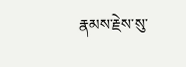རྣམས་རྗེས་སུ་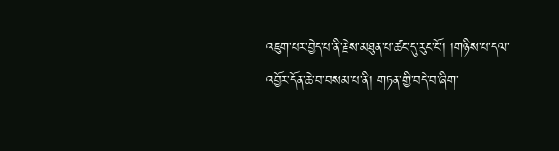འཇུག་པར་བྱེད་པ་ནི་རྗེས་མཐུན་པ་ཚང་དུ་རུང་ངོ་། །གཉིས་པ་དལ་འབྱོར་དོན་ཆེ་བ་བསམ་པ་ནི། གཏན་གྱི་བདེ་བ་ཞིག་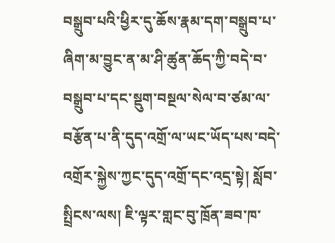བསྒྲུབ་པའི་ཕྱིར་དུ་ཆོས་རྣམ་དག་བསྒྲུབ་པ་ཞིག་མ་བྱུང་ན་མ་ཤི་ཚུན་ཆོད་ཀྱི་བདེ་བ་བསྒྲུབ་པ་དང་སྡུག་བསྔལ་སེལ་བ་ཙམ་ལ་བརྩོན་པ་ནི་དུད་འགྲོ་ལ་ཡང་ཡོད་པས་བདེ་འགྲོར་སྐྱེས་ཀྱང་དུད་འགྲོ་དང་འདྲ་སྟེ། སློབ་སྤྲིངས་ལས། ཇི་ལྟར་གླང་བུ་ཁྲོན་ཟབ་ཁ་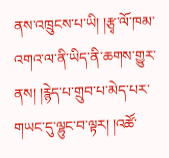ནས་འཁྲུངས་པ་ཡི། །རྩྭ་ལོ་ཁམ་འགའ་ལ་ནི་ཡིད་ནི་ཆགས་གྱུར་ནས། །རྙེད་པ་གྲུབ་པ་མེད་པར་གཡང་དུ་ལྷུང་བ་ལྟར། །འཚོ་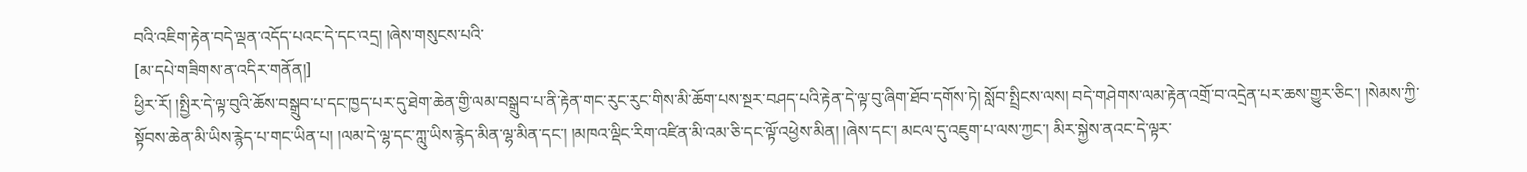བའི་འཇིག་རྟེན་བདེ་ལྡན་འདོད་པའང་དེ་དང་འདྲ། །ཞེས་གསུངས་པའི་
[མ་དཔེ་གཟིགས་ན་འདིར་གནོན།]
ཕྱིར་རོ། །སྤྱིར་དེ་ལྟ་བུའི་ཆོས་བསྒྲུབ་པ་དང་ཁྱད་པར་དུ་ཐེག་ཆེན་གྱི་ལམ་བསྒྲུབ་པ་ནི་རྟེན་གང་རུང་རུང་གིས་མི་ཆོག་པས་སྔར་བཤད་པའི་རྟེན་དེ་ལྟ་བུ་ཞིག་ཐོབ་དགོས་ཏེ། སློབ་སྤྲིངས་ལས། བདེ་གཤེགས་ལམ་རྟེན་འགྲོ་བ་འདྲེན་པར་ཆས་གྱུར་ཅིང་། །སེམས་ཀྱི་སྟོབས་ཆེན་མི་ཡིས་རྙེད་པ་གང་ཡིན་པ། །ལམ་དེ་ལྷ་དང་ཀླུ་ཡིས་རྙེད་མིན་ལྷ་མིན་དང་། །མཁའ་ལྡིང་རིག་འཛིན་མི་འམ་ཅི་དང་ལྟོ་འཕྱེས་མིན། །ཞེས་དང་། མངལ་དུ་འཇུག་པ་ལས་ཀྱང་། མིར་སྐྱེས་ནའང་དེ་ལྟར་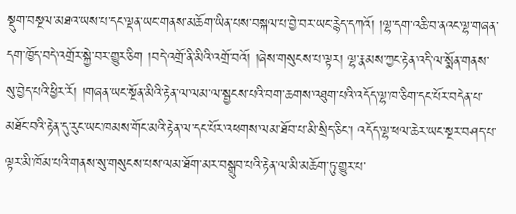སྡུག་བསྔལ་མཐའ་ཡས་པ་དང་ལྡན་ཡང་གནས་མཆོག་ཡིན་པས་བསྐལ་པ་བྱེ་བར་ཡང་རྙེད་དཀའོ། །ལྷ་དག་འཆི་བ་ནའང་ལྷ་གཞན་དག་ཁྱོད་བདེ་འགྲོར་སྐྱེ་བར་གྱུར་ཅིག །བདེ་འགྲོ་ནི་མིའི་འགྲོ་བའོ། །ཞེས་གསུངས་པ་ལྟར། ལྷ་རྣམས་ཀྱང་རྟེན་འདི་ལ་སྨོན་གནས་སུ་བྱེད་པའི་ཕྱིར་རོ། །གཞན་ཡང་སྔོན་མིའི་རྟེན་ལ་ལམ་ལ་སྦྱངས་པའི་བག་ཆགས་འཐུག་པའི་འདོད་ལྷ་ཁ་ཅིག་དང་པོར་བདེན་པ་མཐོང་བའི་རྟེན་དུ་རུང་ཡང་ཁམས་གོང་མའི་རྟེན་ལ་དང་པོར་འཕགས་ལམ་ཐོབ་པ་མི་སྲིད་ཅིང་། འདོད་ལྷ་ཕལ་ཆེར་ཡང་སྔར་བཤད་པ་ལྟར་མི་ཁོམ་པའི་གནས་སུ་གསུངས་པས་ལམ་ཐོག་མར་བསྒྲུབ་པའི་རྟེན་ལ་མི་མཆོག་ཏུ་གྱུར་པ་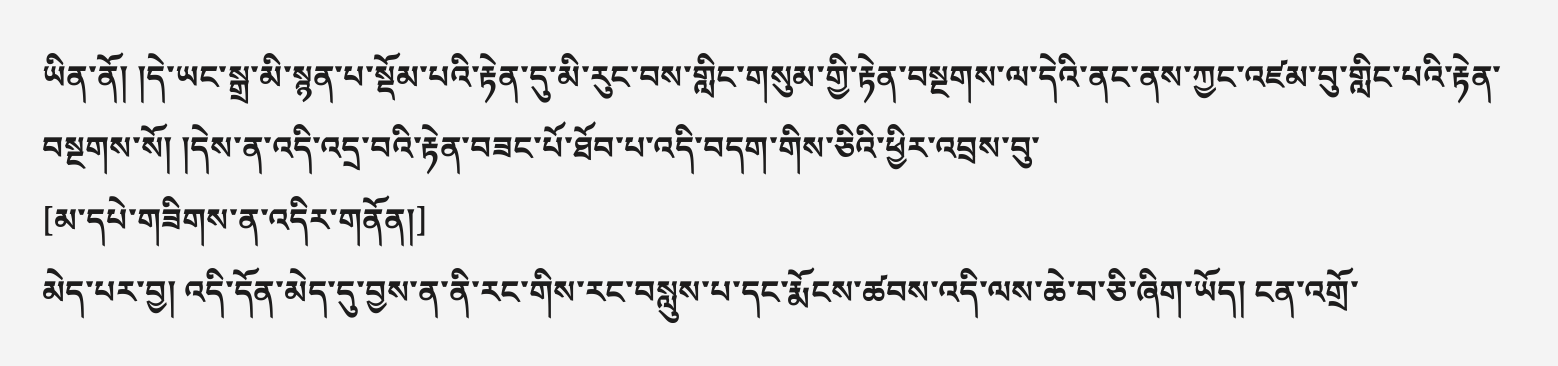ཡིན་ནོ། །དེ་ཡང་སྒྲ་མི་སྙན་པ་སྡོམ་པའི་རྟེན་དུ་མི་རུང་བས་གླིང་གསུམ་གྱི་རྟེན་བསྔགས་ལ་དེའི་ནང་ནས་ཀྱང་འཛམ་བུ་གླིང་པའི་རྟེན་བསྔགས་སོ། །དེས་ན་འདི་འདྲ་བའི་རྟེན་བཟང་པོ་ཐོབ་པ་འདི་བདག་གིས་ཅིའི་ཕྱིར་འབྲས་བུ་
[མ་དཔེ་གཟིགས་ན་འདིར་གནོན།]
མེད་པར་བྱ། འདི་དོན་མེད་དུ་བྱས་ན་ནི་རང་གིས་རང་བསླུས་པ་དང་རྨོངས་ཚབས་འདི་ལས་ཆེ་བ་ཅི་ཞིག་ཡོད། ངན་འགྲོ་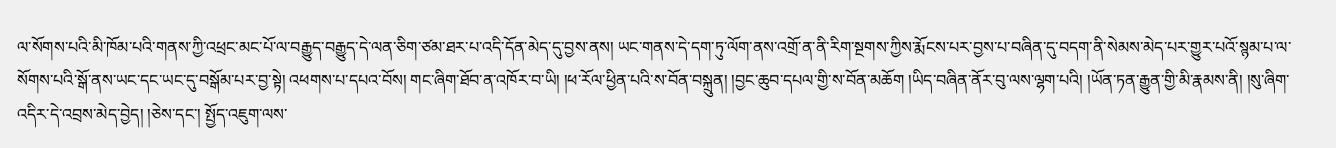ལ་སོགས་པའི་མི་ཁོམ་པའི་གནས་ཀྱི་འཕྲང་མང་པོ་ལ་བརྒྱུད་བརྒྱུད་དེ་ལན་ཅིག་ཙམ་ཐར་པ་འདི་དོན་མེད་དུ་བྱས་ནས། ཡང་གནས་དེ་དག་ཏུ་ལོག་ནས་འགྲོ་ན་ནི་རིག་སྔགས་ཀྱིས་རྨོངས་པར་བྱས་པ་བཞིན་དུ་བདག་ནི་སེམས་མེད་པར་གྱུར་པའོ་སྙམ་པ་ལ་སོགས་པའི་སྒོ་ནས་ཡང་དང་ཡང་དུ་བསྒོམ་པར་བྱ་སྟེ། འཕགས་པ་དཔའ་བོས། གང་ཞིག་ཐོབ་ན་འཁོར་བ་ཡི། །ཕ་རོལ་ཕྱིན་པའི་ས་བོན་བསྐྲུན། །བྱང་ཆུབ་དཔལ་གྱི་ས་བོན་མཆོག །ཡིད་བཞིན་ནོར་བུ་ལས་ལྷག་པའི། །ཡོན་ཏན་རྒྱུན་གྱི་མི་རྣམས་ནི། །སུ་ཞིག་འདིར་དེ་འབྲས་མེད་བྱེད། །ཅེས་དང་། སྤྱོད་འཇུག་ལས་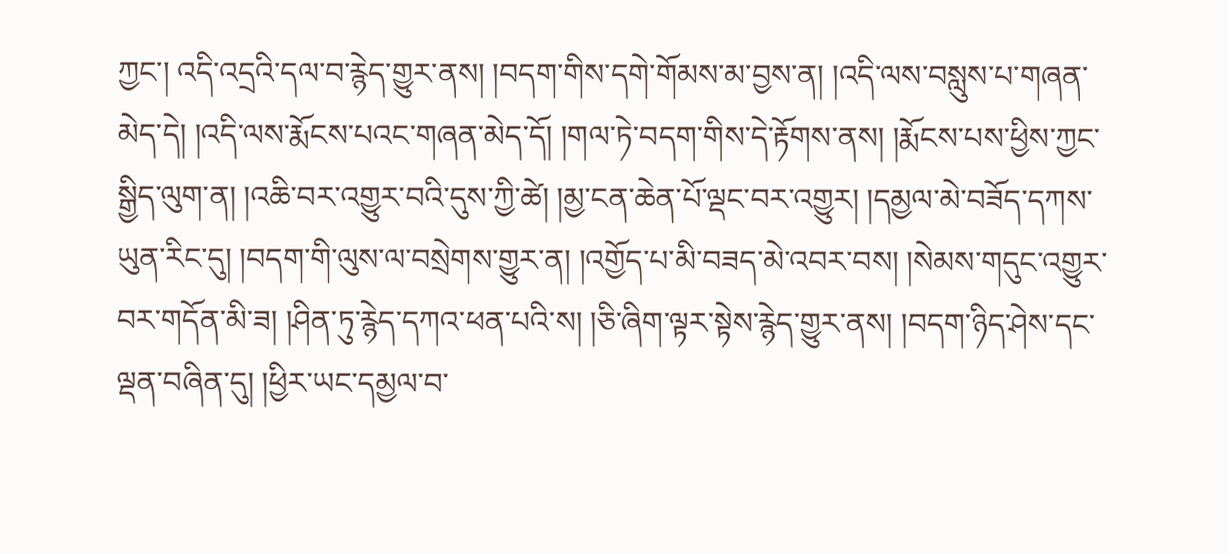ཀྱང་། འདི་འདྲའི་དལ་བ་རྙེད་གྱུར་ནས། །བདག་གིས་དགེ་གོམས་མ་བྱས་ན། །འདི་ལས་བསླུས་པ་གཞན་མེད་དེ། །འདི་ལས་རྨོངས་པའང་གཞན་མེད་དོ། །གལ་ཏེ་བདག་གིས་དེ་རྟོགས་ནས། །རྨོངས་པས་ཕྱིས་ཀྱང་སྒྱིད་ལུག་ན། །འཆི་བར་འགྱུར་བའི་དུས་ཀྱི་ཚེ། །མྱ་ངན་ཆེན་པོ་ལྡང་བར་འགྱུར། །དམྱལ་མེ་བཟོད་དཀས་ཡུན་རིང་དུ། །བདག་གི་ལུས་ལ་བསྲེགས་གྱུར་ན། །འགྱོད་པ་མི་བཟད་མེ་འབར་བས། །སེམས་གདུང་འགྱུར་བར་གདོན་མི་ཟ། །ཤིན་ཏུ་རྙེད་དཀའ་ཕན་པའི་ས། །ཅི་ཞིག་ལྟར་སྟེས་རྙེད་གྱུར་ནས། །བདག་ཉིད་ཤེས་དང་ལྡན་བཞིན་དུ། །ཕྱིར་ཡང་དམྱལ་བ་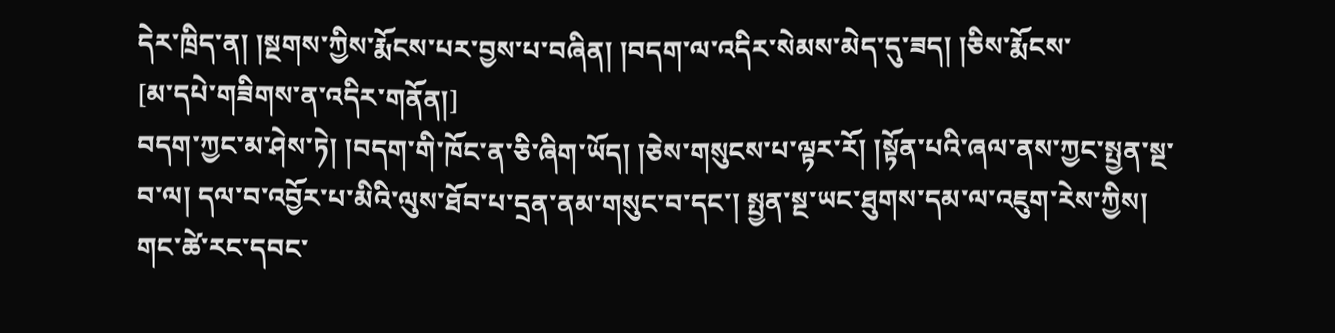དེར་ཁྲིད་ན། །སྔགས་ཀྱིས་རྨོངས་པར་བྱས་པ་བཞིན། །བདག་ལ་འདིར་སེམས་མེད་དུ་ཟད། །ཅིས་རྨོངས་
[མ་དཔེ་གཟིགས་ན་འདིར་གནོན།]
བདག་ཀྱང་མ་ཤེས་ཏེ། །བདག་གི་ཁོང་ན་ཅི་ཞིག་ཡོད། །ཅེས་གསུངས་པ་ལྟར་རོ། །སྟོན་པའི་ཞལ་ནས་ཀྱང་སྤྱན་སྔ་བ་ལ། དལ་བ་འབྱོར་པ་མིའི་ལུས་ཐོབ་པ་དྲན་ནམ་གསུང་བ་དང་། སྤྱན་སྔ་ཡང་ཐུགས་དམ་ལ་འཇུག་རེས་ཀྱིས། གང་ཚེ་རང་དབང་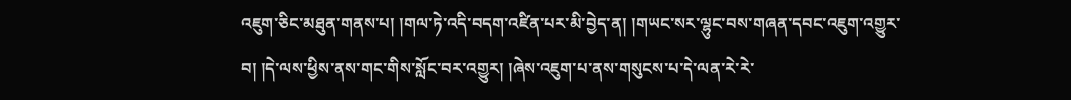འཇུག་ཅིང་མཐུན་གནས་པ། །གལ་ཏེ་འདི་བདག་འཛིན་པར་མི་བྱེད་ན། །གཡང་སར་ལྷུང་བས་གཞན་དབང་འཇུག་འགྱུར་བ། །དེ་ལས་ཕྱིས་ནས་གང་གིས་སློང་བར་འགྱུར། །ཞེས་འཇུག་པ་ནས་གསུངས་པ་དེ་ལན་རེ་རེ་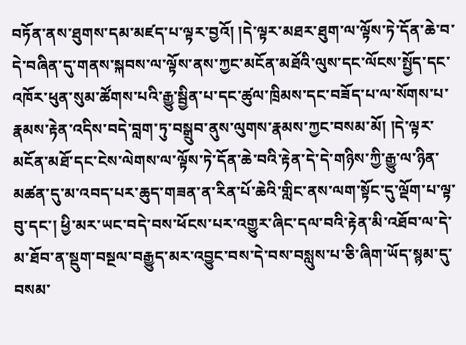བཏོན་ནས་ཐུགས་དམ་མཛད་པ་ལྟར་བྱའོ། །དེ་ལྟར་མཐར་ཐུག་ལ་ལྟོས་ཏེ་དོན་ཆེ་བ་དེ་བཞིན་དུ་གནས་སྐབས་ལ་ལྟོས་ནས་ཀྱང་མངོན་མཐོའི་ལུས་དང་ལོངས་སྤྱོད་དང་འཁོར་ཕུན་སུམ་ཚོགས་པའི་རྒྱུ་སྦྱིན་པ་དང་ཚུལ་ཁྲིམས་དང་བཟོད་པ་ལ་སོགས་པ་རྣམས་རྟེན་འདིས་བདེ་བླག་ཏུ་བསྒྲུབ་ནུས་ལུགས་རྣམས་ཀྱང་བསམ་མོ། །དེ་ལྟར་མངོན་མཐོ་དང་ངེས་ལེགས་ལ་ལྟོས་ཏེ་དོན་ཆེ་བའི་རྟེན་དེ་དེ་གཉིས་ཀྱི་རྒྱུ་ལ་ཉིན་མཚན་དུ་མ་འབད་པར་ཆུད་གཟན་ན་རིན་པོ་ཆེའི་གླིང་ནས་ལག་སྟོང་དུ་ལྡོག་པ་ལྟ་བུ་དང་། ཕྱི་མར་ཡང་བདེ་བས་ཕོངས་པར་འགྱུར་ཞིང་དལ་བའི་རྟེན་མི་འཐོབ་ལ་དེ་མ་ཐོབ་ན་སྡུག་བསྔལ་བརྒྱུད་མར་འབྱུང་བས་དེ་བས་བསླུས་པ་ཅི་ཞིག་ཡོད་སྙམ་དུ་བསམ་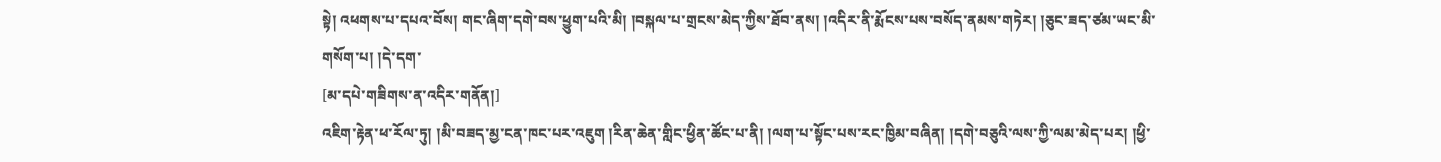སྟེ། འཕགས་པ་དཔའ་བོས། གང་ཞིག་དགེ་བས་ཕྱུག་པའི་མི། །བསྐལ་པ་གྲངས་མེད་ཀྱིས་ཐོབ་ནས། །འདིར་ནི་རྨོངས་པས་བསོད་ནམས་གཏེར། །ཅུང་ཟད་ཙམ་ཡང་མི་གསོག་པ། །དེ་དག་
[མ་དཔེ་གཟིགས་ན་འདིར་གནོན།]
འཇིག་རྟེན་ཕ་རོལ་ཏུ། །མི་བཟད་མྱ་ངན་ཁང་པར་འཇུག །རིན་ཆེན་གླིང་ཕྱིན་ཚོང་པ་ནི། །ལག་པ་སྟོང་པས་རང་ཁྱིམ་བཞིན། །དགེ་བཅུའི་ལས་ཀྱི་ལམ་མེད་པར། །ཕྱི་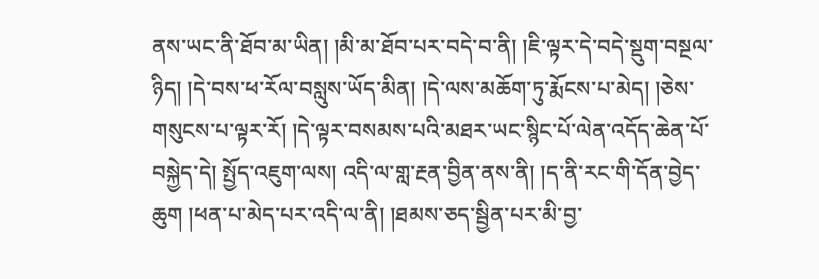ནས་ཡང་ནི་ཐོབ་མ་ཡིན། །མི་མ་ཐོབ་པར་བདེ་བ་ནི། །ཇི་ལྟར་དེ་བདེ་སྡུག་བསྔལ་ཉིད། །དེ་བས་ཕ་རོལ་བསླུས་ཡོད་མིན། །དེ་ལས་མཆོག་ཏུ་རྨོངས་པ་མེད། །ཅེས་གསུངས་པ་ལྟར་རོ། །དེ་ལྟར་བསམས་པའི་མཐར་ཡང་སྙིང་པོ་ལེན་འདོད་ཆེན་པོ་བསྐྱེད་དེ། སྤྱོད་འཇུག་ལས། འདི་ལ་གླ་རྔན་བྱིན་ནས་ནི། །ད་ནི་རང་གི་དོན་བྱེད་ཆུག །ཕན་པ་མེད་པར་འདི་ལ་ནི། །ཐམས་ཅད་སྦྱིན་པར་མི་བྱ་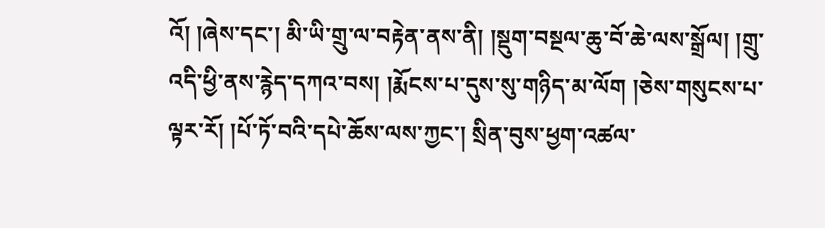འོ། །ཞེས་དང་། མི་ཡི་གྲུ་ལ་བརྟེན་ནས་ནི། །སྡུག་བསྔལ་ཆུ་བོ་ཆེ་ལས་སྒྲོལ། །གྲུ་འདི་ཕྱི་ནས་རྙེད་དཀའ་བས། །རྨོངས་པ་དུས་སུ་གཉིད་མ་ལོག །ཅེས་གསུངས་པ་ལྟར་རོ། །པོ་ཏོ་བའི་དཔེ་ཆོས་ལས་ཀྱང་། སྲིན་བུས་ཕྱག་འཚལ་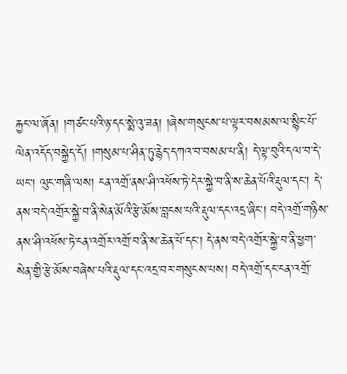རྐྱང་ལ་ཞོན། །གཙང་པའི་ཉ་དང་སྨེ་འུ་ཟན། །ཞེས་གསུངས་པ་ལྟར་བསམས་ལ་སྙིང་པོ་ལེན་འདོད་བསྐྱེད་དོ། །གསུམ་པ་ཤིན་ཏུ་རྙེད་དཀའ་བ་བསམ་པ་ནི། དེ་ལྟ་བུའི་དལ་བ་དེ་ཡང་། ལུང་གཞི་ལས། ངན་འགྲོ་ནས་ཤི་འཕོས་ཏེ་དེར་སྐྱེ་བ་ནི་ས་ཆེན་པོའི་རྡུལ་དང་། དེ་ནས་བདེ་འགྲོར་སྐྱེ་བ་ནི་སེན་མོའི་རྩེ་མོས་བླངས་པའི་རྡུལ་དང་འདྲ་ཞིང་། བདེ་འགྲོ་གཉིས་ནས་ཤི་འཕོས་ཏེ་ངན་འགྲོར་འགྲོ་བ་ནི་ས་ཆེན་པོ་དང་། དེ་ནས་བདེ་འགྲོར་སྐྱེ་བ་ནི་ཕྱག་སེན་གྱི་རྩེ་མོས་བཞེས་པའི་རྡུལ་དང་འདྲ་བར་གསུངས་པས། བདེ་འགྲོ་དང་ངན་འགྲོ་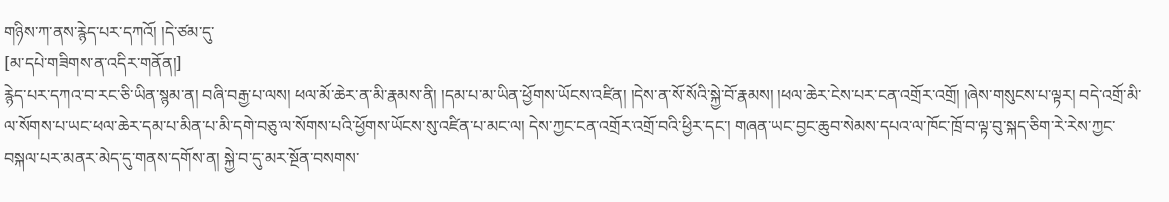གཉིས་ཀ་ནས་རྙེད་པར་དཀའོ། །དེ་ཙམ་དུ་
[མ་དཔེ་གཟིགས་ན་འདིར་གནོན།]
རྙེད་པར་དཀའ་བ་རང་ཅི་ཡིན་སྙམ་ན། བཞི་བརྒྱ་པ་ལས། ཕལ་མོ་ཆེར་ན་མི་རྣམས་ནི། །དམ་པ་མ་ཡིན་ཕྱོགས་ཡོངས་འཛིན། །དེས་ན་སོ་སོའི་སྐྱེ་བོ་རྣམས། །ཕལ་ཆེར་ངེས་པར་ངན་འགྲོར་འགྲོ། །ཞེས་གསུངས་པ་ལྟར། བདེ་འགྲོ་མི་ལ་སོགས་པ་ཡང་ཕལ་ཆེར་དམ་པ་མིན་པ་མི་དགེ་བཅུ་ལ་སོགས་པའི་ཕྱོགས་ཡོངས་སུ་འཛིན་པ་མང་ལ། དེས་ཀྱང་ངན་འགྲོར་འགྲོ་བའི་ཕྱིར་དང་། གཞན་ཡང་བྱང་ཆུབ་སེམས་དཔའ་ལ་ཁོང་ཁྲོ་བ་ལྟ་བུ་སྐད་ཅིག་རེ་རེས་ཀྱང་བསྐལ་པར་མནར་མེད་དུ་གནས་དགོས་ན། སྐྱེ་བ་དུ་མར་སྔོན་བསགས་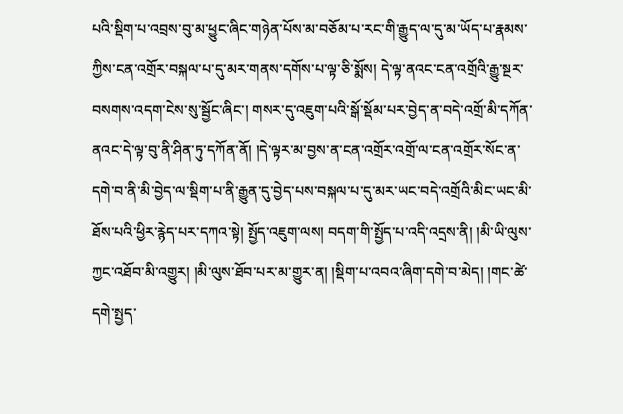པའི་སྡིག་པ་འབྲས་བུ་མ་ཕྱུང་ཞིང་གཉེན་པོས་མ་བཅོམ་པ་རང་གི་རྒྱུད་ལ་དུ་མ་ཡོད་པ་རྣམས་ཀྱིས་ངན་འགྲོར་བསྐལ་པ་དུ་མར་གནས་དགོས་པ་ལྟ་ཅི་སྨོས། དེ་ལྟ་ནའང་ངན་འགྲོའི་རྒྱུ་སྔར་བསགས་འདག་ངེས་སུ་སྦྱོང་ཞིང་། གསར་དུ་འཇུག་པའི་སྒོ་སྡོམ་པར་བྱེད་ན་བདེ་འགྲོ་མི་དཀོན་ནའང་དེ་ལྟ་བུ་ནི་ཤིན་ཏུ་དཀོན་ནོ། །དེ་ལྟར་མ་བྱས་ན་ངན་འགྲོར་འགྲོ་ལ་ངན་འགྲོར་སོང་ན་དགེ་བ་ནི་མི་བྱེད་ལ་སྡིག་པ་ནི་རྒྱུན་དུ་བྱེད་པས་བསྐལ་པ་དུ་མར་ཡང་བདེ་འགྲོའི་མིང་ཡང་མི་ཐོས་པའི་ཕྱིར་རྙེད་པར་དཀའ་སྟེ། སྤྱོད་འཇུག་ལས། བདག་གི་སྤྱོད་པ་འདི་འདྲས་ནི། །མི་ཡི་ལུས་ཀྱང་འཐོབ་མི་འགྱུར། །མི་ལུས་ཐོབ་པར་མ་གྱུར་ན། །སྡིག་པ་འབའ་ཞིག་དགེ་བ་མེད། །གང་ཚེ་དགེ་སྤྱད་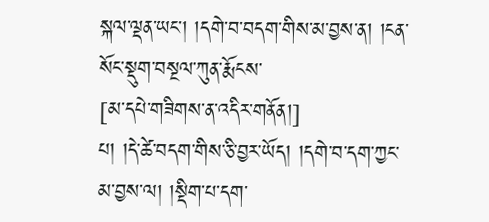སྐལ་ལྡན་ཡང་། །དགེ་བ་བདག་གིས་མ་བྱས་ན། །ངན་སོང་སྡུག་བསྔལ་ཀུན་རྨོངས་
[མ་དཔེ་གཟིགས་ན་འདིར་གནོན།]
པ། །དེ་ཚེ་བདག་གིས་ཅི་བྱར་ཡོད། །དགེ་བ་དག་ཀྱང་མ་བྱས་ལ། །སྡིག་པ་དག་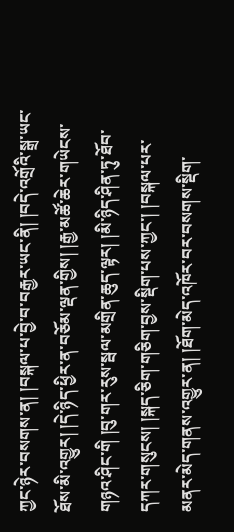ཀྱང་ཉེར་བསགས་ན། །བསྐལ་པ་བྱེ་བ་བརྒྱར་ཡང་ནི། །བདེ་འགྲོའི་སྒྲ་ཡང་ཐོས་མི་འགྱུར། །དེ་ཉིད་ཕྱིར་ན་བཅོམ་ལྡན་གྱིས། །རྒྱ་མཚོ་ཆེར་གཡེངས་གཉའ་ཤིང་གི །བུ་གར་རུས་སྦལ་མགྲིན་ཆུད་ལྟར། །མི་ཉིད་ཤིན་ཏུ་ཐོབ་དཀར་གསུངས། །སྐད་ཅིག་གཅིག་བྱས་སྡིག་པས་ཀྱང་། །བསྐལ་པར་མནར་མེད་གནས་འགྱུར་ན། །ཐོག་མེད་འཁོར་བར་བསགས་སྡིག་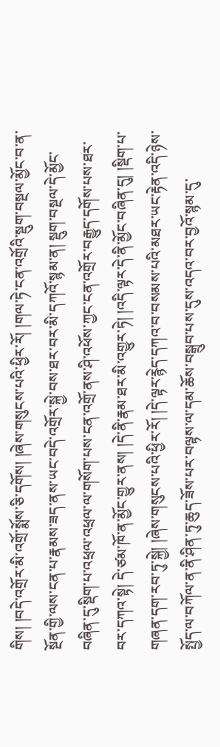གིས། །བདེ་འགྲོར་མི་འགྲོ་སྨོས་ཅི་དགོས། །ཞེས་གསུངས་པའི་ཕྱིར་རོ། །གལ་ཏེ་ངན་འགྲོའི་སྡུག་བསྔལ་མྱོང་བ་ན་སྔོན་གྱི་ལས་ངན་པ་རྣམས་ཟད་ནས་ཡང་བདེ་འགྲོར་སྐྱེ་བས་ཐར་བར་མི་དཀའོ་སྙམ་ན། སྡུག་བསྔལ་དེ་མྱོང་བཞིན་དུ་སྡིག་པ་འཕྲལ་འཕྲལ་ལ་གསོག་པས་ངན་འགྲོ་ནས་ཤི་འཕོས་ཀྱང་ངན་འགྲོར་བརྒྱུད་དགོས་པས་ཐར་བར་དཀའ་སྟེ། དེ་ཙམ་ཁོ་ན་མྱོང་གྱུར་ནས། །དེ་ནི་རྣམ་ཐར་མི་འགྱུར་ཏེ། །འདི་ལྟར་དེ་ནི་མྱོང་བཞིན་དུ། །སྡིག་པ་གཞན་དག་རབ་ཏུ་སྐྱེ། །ཞེས་གསུངས་པའི་ཕྱིར་རོ། །དེ་ལྟར་རྙེད་དཀའ་བ་བསམས་པའི་མཐར་ཡང་རྟེན་འདི་ཉེས་སྤྱོད་ལ་བཀོལ་ན་ནི་ཤིན་ཏུ་ཆུད་ཟོས་པར་བལྟས་ལ་དམ་ཆོས་བསྒྲུབ་པས་དུས་འདའ་བར་བྱའོ་སྙམ་དུ་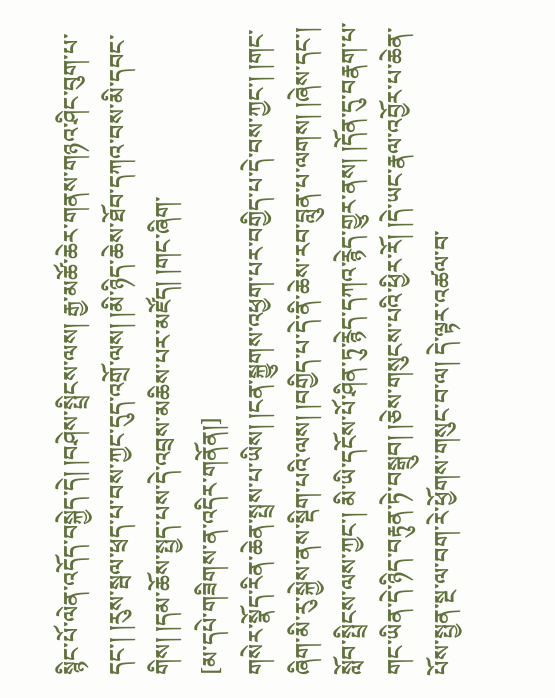སྙིང་པོ་ལེན་འདོད་བསྐྱེད་དེ། །བཤེས་སྤྲིངས་ལས། རྒྱ་མཚོ་ཆེར་གནས་གཉའ་ཤིང་བུག་པ་དང་། །རུས་སྦལ་ཕྲད་པ་བས་ཀྱང་དུད་འགྲོ་ལས། །མི་ཉིད་ཆེས་ཐོབ་དཀའ་བས་མི་དབང་གིས། །དམ་ཆོས་སྤྱད་པས་དེ་འབྲས་མཆིས་པར་མཛོད། །གང་ཞིག་
[མ་དཔེ་གཟིགས་ན་འདིར་གནོན།]
གསེར་སྣོད་རིན་ཆེན་སྤྲས་པ་ཡིས། །ངན་སྐྱུགས་འཕྱག་པར་བགྱིད་པ་དེ་བས་ཀྱང་། །གང་ཞིག་མི་རུ་སྐྱེས་ནས་སྡིག་པའི་ལས། །བགྱིད་པ་དེ་ནི་ཆེས་རབ་བླུན་པ་ལགས། །ཞེས་དང་། སློབ་སྤྲིངས་ལས་ཀྱང་། མི་ཡི་དངོས་པོ་ཤིན་ཏུ་རྙེད་དཀའ་རྙེད་གྱུར་ནས། །དོན་དུ་བརྣག་པ་གང་ཡིན་དེ་ཉིད་བརྟུན་ཏེ་བསྒྲུབ། །ཅེས་གསུངས་པའི་ཕྱིར་རོ། །དེ་ཡང་རྣལ་འབྱོར་པ་ཆེན་པོས་སྤྱན་སྔ་ལ་བག་རེ་ཕྱོགས་གསུང་བ་ལ། དེ་ལྟར་འཚལ་བ་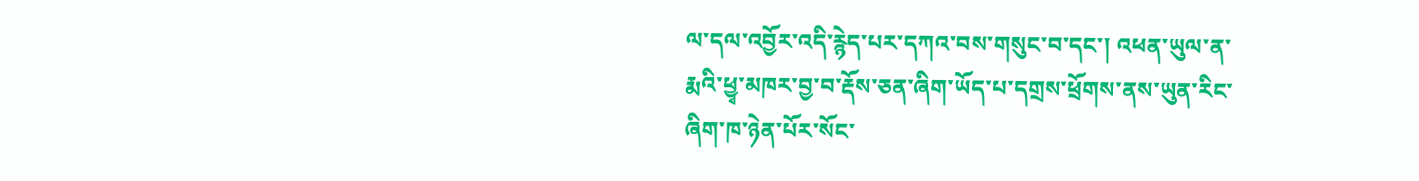ལ་དལ་འབྱོར་འདི་རྙེད་པར་དཀའ་བས་གསུང་བ་དང་། འཕན་ཡུལ་ན་རྨའི་ཕྱྭ་མཁར་བྱ་བ་རྡོས་ཅན་ཞིག་ཡོད་པ་དགྲས་ཕྲོགས་ནས་ཡུན་རིང་ཞིག་ཁ་ཉེན་པོར་སོང་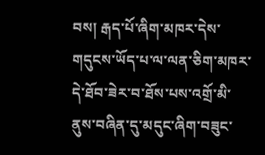བས། རྒད་པོ་ཞིག་མཁར་དེས་གདུངས་ཡོད་པ་ལ་ལན་ཅིག་མཁར་དེ་ཐོབ་ཟེར་བ་ཐོས་པས་འགྲོ་མི་ནུས་བཞིན་དུ་མདུང་ཞིག་བཟུང་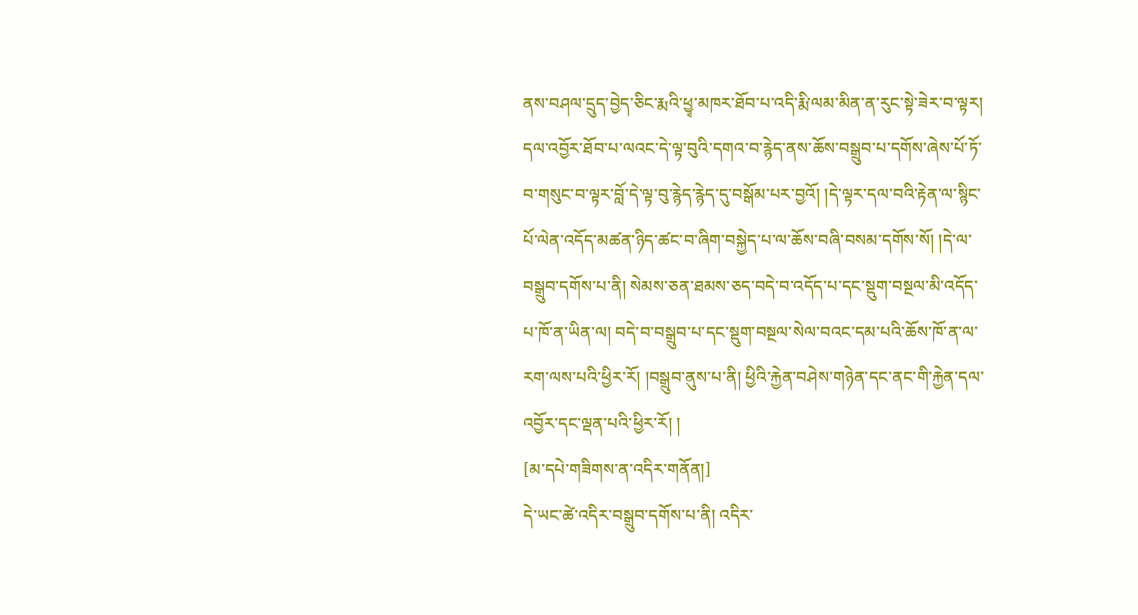ནས་བཤལ་དྲུད་བྱེད་ཅིང་རྨའི་ཕྱྭ་མཁར་ཐོབ་པ་འདི་རྨི་ལམ་མིན་ན་རུང་སྟེ་ཟེར་བ་ལྟར། དལ་འབྱོར་ཐོབ་པ་ལའང་དེ་ལྟ་བུའི་དགའ་བ་རྙེད་ནས་ཆོས་བསྒྲུབ་པ་དགོས་ཞེས་པོ་ཏོ་བ་གསུང་བ་ལྟར་བློ་དེ་ལྟ་བུ་རྙེད་རྙེད་དུ་བསྒོམ་པར་བྱའོ། །དེ་ལྟར་དལ་བའི་རྟེན་ལ་སྙིང་པོ་ལེན་འདོད་མཚན་ཉིད་ཚང་བ་ཞིག་བསྐྱེད་པ་ལ་ཆོས་བཞི་བསམ་དགོས་སོ། །དེ་ལ་བསྒྲུབ་དགོས་པ་ནི། སེམས་ཅན་ཐམས་ཅད་བདེ་བ་འདོད་པ་དང་སྡུག་བསྔལ་མི་འདོད་པ་ཁོ་ན་ཡིན་ལ། བདེ་བ་བསྒྲུབ་པ་དང་སྡུག་བསྔལ་སེལ་བའང་དམ་པའི་ཆོས་ཁོ་ན་ལ་རག་ལས་པའི་ཕྱིར་རོ། །བསྒྲུབ་ནུས་པ་ནི། ཕྱིའི་རྐྱེན་བཤེས་གཉེན་དང་ནང་གི་རྐྱེན་དལ་འབྱོར་དང་ལྡན་པའི་ཕྱིར་རོ། །
[མ་དཔེ་གཟིགས་ན་འདིར་གནོན།]
དེ་ཡང་ཚེ་འདིར་བསྒྲུབ་དགོས་པ་ནི། འདིར་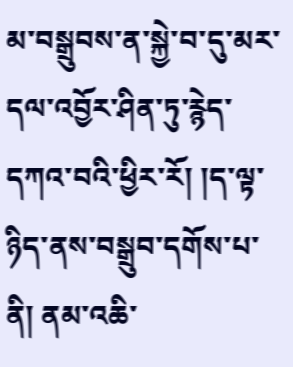མ་བསྒྲུབས་ན་སྐྱེ་བ་དུ་མར་དལ་འབྱོར་ཤིན་ཏུ་རྙེད་དཀའ་བའི་ཕྱིར་རོ། །ད་ལྟ་ཉིད་ནས་བསྒྲུབ་དགོས་པ་ནི། ནམ་འཆི་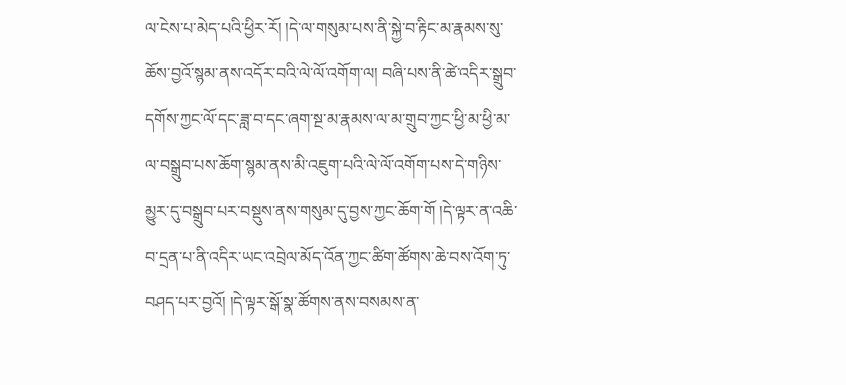ལ་ངེས་པ་མེད་པའི་ཕྱིར་རོ། །དེ་ལ་གསུམ་པས་ནི་སྐྱེ་བ་རྟིང་མ་རྣམས་སུ་ཆོས་བྱའོ་སྙམ་ནས་འདོར་བའི་ལེ་ལོ་འགོག་ལ། བཞི་པས་ནི་ཚེ་འདིར་སྒྲུབ་དགོས་ཀྱང་ལོ་དང་ཟླ་བ་དང་ཞག་སྔ་མ་རྣམས་ལ་མ་གྲུབ་ཀྱང་ཕྱི་མ་ཕྱི་མ་ལ་བསྒྲུབ་པས་ཆོག་སྙམ་ནས་མི་འཇུག་པའི་ལེ་ལོ་འགོག་པས་དེ་གཉིས་མྱུར་དུ་བསྒྲུབ་པར་བསྡུས་ནས་གསུམ་དུ་བྱས་ཀྱང་ཆོག་གོ །དེ་ལྟར་ན་འཆི་བ་དྲན་པ་ནི་འདིར་ཡང་འབྲེལ་མོད་འོན་ཀྱང་ཚིག་ཚོགས་ཆེ་བས་འོག་ཏུ་བཤད་པར་བྱའོ། །དེ་ལྟར་སྒོ་སྣ་ཚོགས་ནས་བསམས་ན་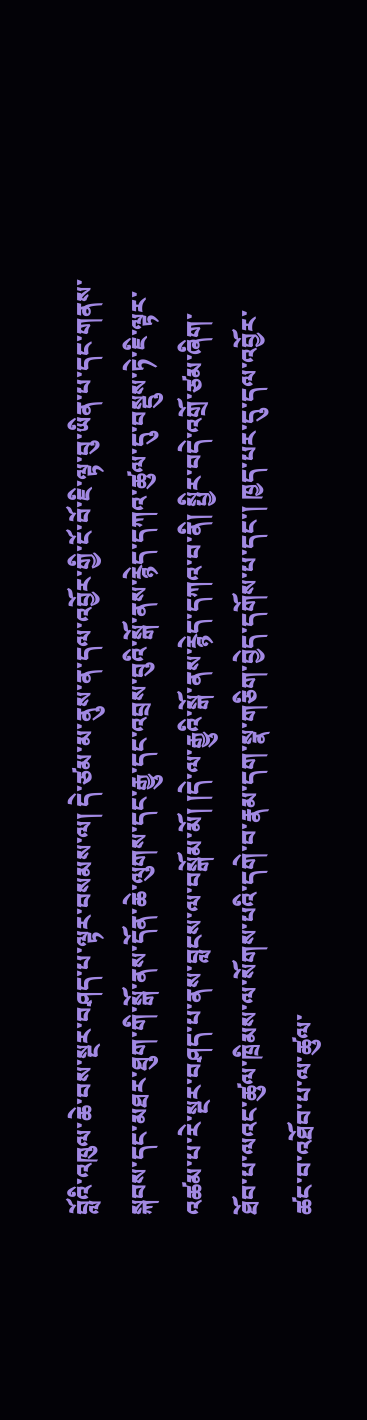བློའི་འཁུལ་ཆེ་བས་སྔར་བཤད་པ་ལྟར་བསམས་ལ། དེ་ཙམ་མ་ནུས་ན་དལ་འབྱོར་གྱི་ངོ་བོ་ཇི་ལྟ་བུ་ཡིན་པ་དང་གནས་སྐབས་དང་མཐར་ཐུག་གི་སྒོ་ནས་དོན་ཆེ་ལུགས་དང་རྒྱུ་དང་འབྲས་བུའི་སྒོ་ནས་རྙེད་དཀའ་ཚུལ་དུ་བསྡུས་ཏེ་ཇི་ལྟར་འཚམ་པ་རེ་སྔར་བཤད་པ་ནས་བླངས་ལ་བསྒོམ་མོ། །དེ་ལ་རྒྱུའི་སྒོ་ནས་རྙེད་དཀའ་བ་ནི། སྤྱིར་བདེ་འགྲོ་ཙམ་ཞིག་ཐོབ་པ་ལའང་ཚུལ་ཁྲིམས་ལ་སོགས་པའི་དགེ་བ་རྣམ་དག་སྣ་གཅིག་བྱེད་དགོས་པ་དང་། ཁྱད་པར་དུ་དལ་འབྱོར་ཚང་བ་འཐོབ་པ་ལ་ཚུལ་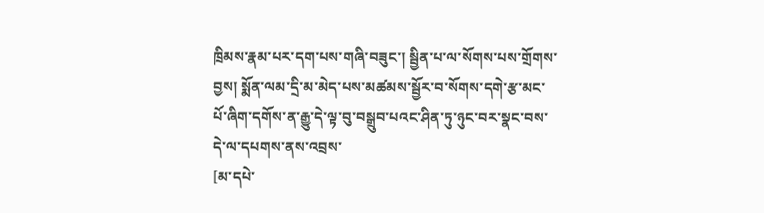ཁྲིམས་རྣམ་པར་དག་པས་གཞི་བཟུང་། སྦྱིན་པ་ལ་སོགས་པས་གྲོགས་བྱས། སྨོན་ལམ་དྲི་མ་མེད་པས་མཚམས་སྦྱོར་བ་སོགས་དགེ་རྩ་མང་པོ་ཞིག་དགོས་ན་རྒྱུ་དེ་ལྟ་བུ་བསྒྲུབ་པའང་ཤིན་ཏུ་ཉུང་བར་སྣང་བས་དེ་ལ་དཔགས་ནས་འབྲས་
[མ་དཔེ་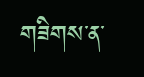གཟིགས་ན་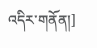འདིར་གནོན།]